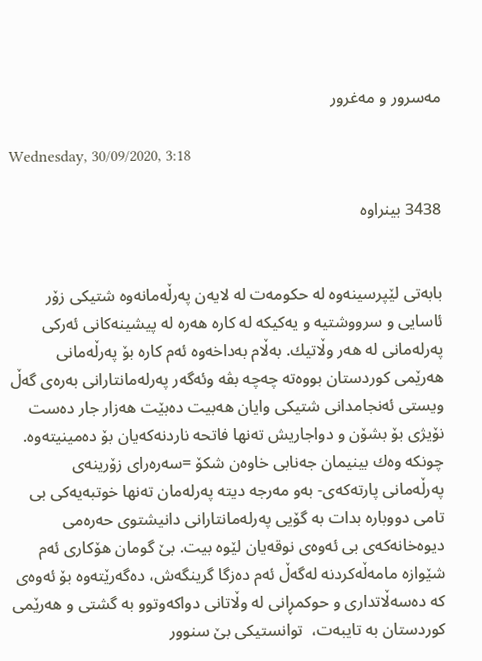مه‌سرور و مه‌غرور

Wednesday, 30/09/2020, 3:18

3438 بینراوە


بابه‌تى لێپرسینه‌وه‌ له‌ حكومه‌ت له‌ لایه‌ن په‌رڵه‌مانه‌وه‌ شتیكى زۆر ئاسایى و سرووشتیه‌ و یه‌كیكه‌ له‌ كاره‌ هه‌ره‌ له‌ پیشینه‌كانى ئه‌ركى په‌رله‌مانى له‌ هه‌ر وڵاتیك. به‌ڵام به‌داخه‌وه‌ ئه‌م كاره‌ بۆ په‌رڵه‌مانى هه‌رێمى كوردستان بووه‌ته‌ چه‌چه‌ بڤه‌ وئه‌گه‌ر په‌رله‌مانتارانى به‌ره‌ى گه‌ڵ ویستى ئه‌نجامدانى شتیكى وایان هه‌بیت ده‌بێت هه‌زار جار ده‌ست نۆیژى بۆ بشۆن و دواجاریش ته‌نها فاتحه‌ ناردنه‌كه‌یان بۆ ده‌مینیته‌وه‌. چونكه‌ وه‌ك بینیمان جه‌نابى خاوه‌ن شكۆ =سه‌ره‌راى زۆرینه‌ى په‌رڵه‌مانى پارته‌كه‌ى- به‌و مه‌رجه‌ دیته‌ په‌رله‌مان ته‌نها خوتبه‌یه‌كى بى تامى دووباره‌ بدات به‌ گۆیى په‌رله‌مانتارانى دانیشتوى حه‌ره‌مى دیوه‌خانه‌كه‌ى بى ئه‌وه‌ى نوقه‌یان لێوه‌ بیت. بێ گومان هۆكارى ئه‌م شێوازه‌ مامه‌ڵه‌كردنه‌ له‌گه‌ڵ ئه‌م ده‌زگا گرینگه‌ش، ده‌گه‌رێته‌وه‌ بۆ ئه‌وه‌ى كه‌ ده‌سه‌ڵاتدارى و حوكمڕانى له‌ وڵاتانى دواكه‌وتوو به‌ گشتى و هه‌رێمى كوردستان به‌ تایبه‌ت،  توانستیكى بێ سنوور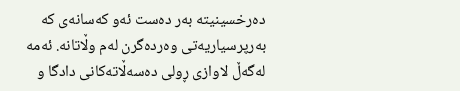ده‌رخسینیته‌ به‌ر ده‌ست ئه‌و كه‌سانه‌ى كه‌ به‌رپرسیاریه‌تى وه‌رده‌گرن له‌م وڵاتانه‌. ئه‌مه‌ له‌گه‌ڵ لاوازى ڕولى ده‌سه‌ڵاته‌كانى دادگا و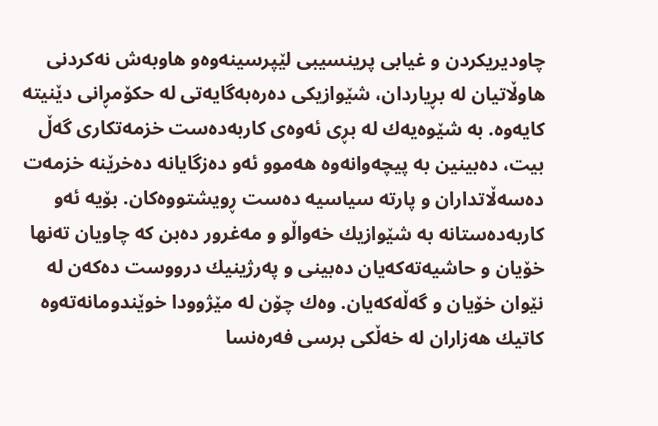چاودیریكردن و غیابى پرینسیبى لێپرسینه‌وه‌و هاوبه‌ش نه‌كردنى هاوڵاتیان له‌ بڕیاردان، شێوازیكى ده‌ره‌به‌گایه‌تى له‌ حكۆمڕانى دێنیته‌ كایه‌وه‌. به‌ شێوه‌یه‌ك له‌ بڕى ئه‌وه‌ى كاربه‌ده‌ست خزمه‌تكارى گه‌ڵ بیت، ده‌بینین به‌ پیچه‌وانه‌وه‌ هه‌موو ئه‌و ده‌زگایانه‌ ده‌خرێنه‌ خزمه‌ت ده‌سه‌ڵاتداران و پارته‌ سیاسیه‌ ده‌ست ڕویشتووه‌كان. بۆیه‌ ئه‌و كاربه‌ده‌ستانه‌ به‌ شێوازیك خه‌واڵو و مه‌غرور ده‌بن كه‌ چاویان ته‌نها خۆیان و حاشیه‌ته‌كه‌یان ده‌بینى و په‌رژینیك درووست ده‌كه‌ن له‌ نێوان خۆیان و گه‌ڵه‌كه‌یان. وه‌ك چۆن له‌ مێژوودا خوێندومانه‌ته‌وه‌ كاتیك هه‌زاران له‌ خه‌ڵكى برسى فه‌ره‌نسا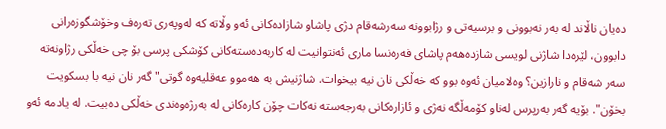ده‌یان ناڵاند له‌ به‌ر نه‌بوونى و برسیه‌تى و رژابوونه‌ سه‌رشه‌قام دژى پاشاو شازاده‌كانى ئه‌و وڵاته‌ كه‌ له‌وپه‌رى ته‌ره‌ف وخۆشگوزه‌رانى دابوون، لێره‌دا شاژنى لویسى شازده‌هه‌م پاشاى فه‌ره‌نسا مارى ئه‌نتوانیت له‌ كاربه‌ده‌سته‌كانى كۆشكى پرسى بۆ چى خه‌ڵكى رژاونه‌ته‌ سه‌ر شه‌قام و نارازین؟ وه‌لامیان ئه‌وه‌ بوو كه‌ خه‌ڵكى نان نیه‌ بیخوات. شاژنیش به‌ هه‌موو عه‌قلیه‌وه‌ گوتى"گه‌ر نان نیه‌ با بسكویت بخۆن". بۆیه‌ گه‌ر به‌رپرس له‌ناو كۆمه‌ڵگه‌ نه‌ژى و ئازاره‌كانى به‌رجه‌سته‌ نه‌كات چۆن كاره‌كانى له‌ به‌رژه‌وه‌ندى خه‌ڵكى ده‌بیت. له‌ یادمه‌ ئه‌و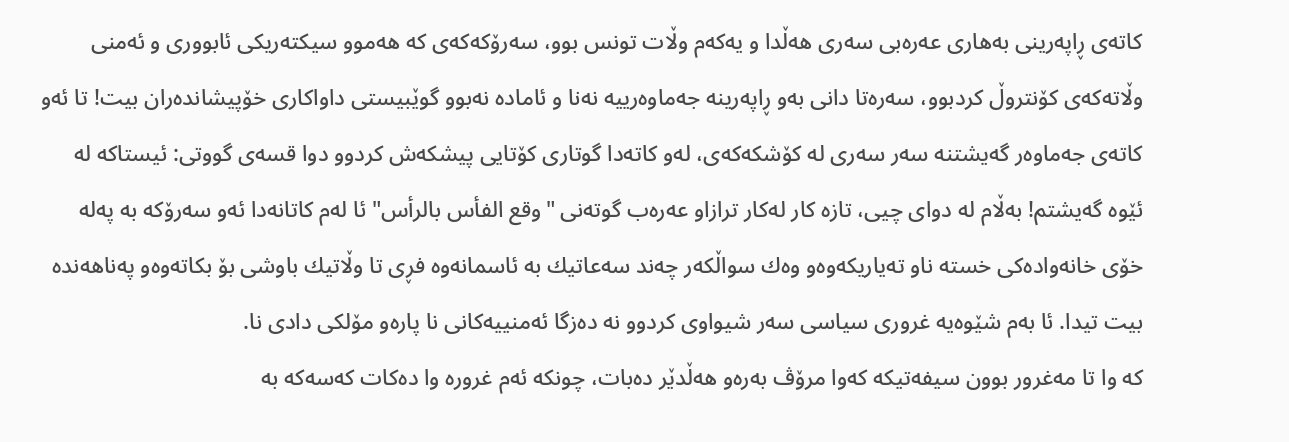كاته‌ى ڕاپه‌رینى به‌هارى عه‌ره‌بى سه‌ری هه‌ڵدا و یه‌كه‌م وڵات تونس بوو، سه‌رۆكه‌كه‌ى كه‌ هه‌موو سیكته‌ریكى ئابوورى و ئه‌منى وڵاته‌كه‌ى كۆنتروڵ كردبوو، سه‌ره‌تا دانى به‌و ڕاپه‌رینه‌ جه‌ماوه‌رییه‌ نه‌نا و ئاماده‌ نه‌بوو گوێبیستى داواكارى خۆپیشانده‌ران بیت! تا ئه‌و كاته‌ى جه‌ماوه‌ر گه‌یشتنه‌ سه‌ر سه‌رى له‌ كۆشكه‌كه‌ى، له‌و كاته‌دا گوتارى كۆتایى پیشكه‌ش كردوو دوا قسه‌ى گووتى: ئیستاكه‌ له‌ ئێوه‌ گه‌یشتم! به‌ڵام له‌ دواى چیى، تازه‌ كار له‌كار ترازاو عه‌ره‌ب گوته‌نى "وقع الفأس بالرأس" ئا له‌م كاتانه‌دا ئه‌و سه‌رۆكه‌ به‌ په‌له‌ خۆى خانه‌واده‌كى خسته‌ ناو ته‌یاریكه‌وه‌و وه‌ك سواڵكه‌ر چه‌ند سه‌عاتیك به‌ ئاسمانه‌وه‌ فڕی تا وڵاتیك باوشى بۆ بكاته‌وه‌و په‌ناهه‌نده‌ بیت تیدا. ئا به‌م شێوه‌یه‌ غرورى سیاسى سه‌ر شیواوى كردوو نه‌ ده‌زگا ئه‌منییه‌كانى نا پاره‌و مۆلكى دادى نا.
كه‌ وا تا مه‌غرور بوون سیفه‌تیكه‌ كه‌وا مرۆڤ به‌ره‌و هه‌ڵدێر ده‌بات، چونكه‌ ئه‌م غروره‌ وا ده‌كات كه‌سه‌كه‌ به‌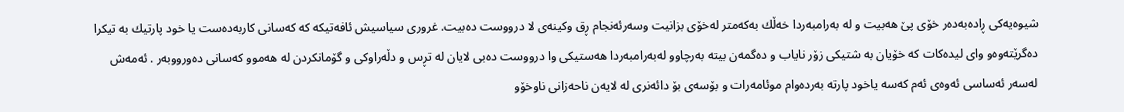شیوه‌یه‌كى ڕاده‌به‌ده‌ر خۆى پێ هه‌بیت و له‌ به‌رامبه‌ردا خه‌ڵك به‌كه‌متر له‌خۆى بزانیت وسه‌رئه‌نجام ڕق وكینه‌ى لا درووست ده‌بیت. غرورى سیاسیش ئافه‌تیكه‌ كه‌ كه‌سانى كاربه‌ده‌ست یا خود پارتیك به‌ تیكرا ده‌گرێته‌وه‌و واى لیده‌كات كه‌ خۆیان به‌ شتیكى زۆر نایاب و ده‌گمه‌ن بیته‌ به‌رچاوو له‌به‌رامبه‌ردا هه‌ستیكى وا درووست ده‌بى لایان له‌ تڕس و دڵه‌راوكى و گۆمانكردن له‌ هه‌موو كه‌سانى ده‌ورووبه‌ر . ئه‌مه‌ش له‌سه‌ر ئه‌ساسى ئه‌وه‌ى ئه‌م كه‌سه‌ یاخود پارته‌ به‌رده‌وام موئامه‌رات و بۆسه‌ى بۆ دائه‌نرى له‌ لایه‌ن ناحه‌زانى ناوخۆو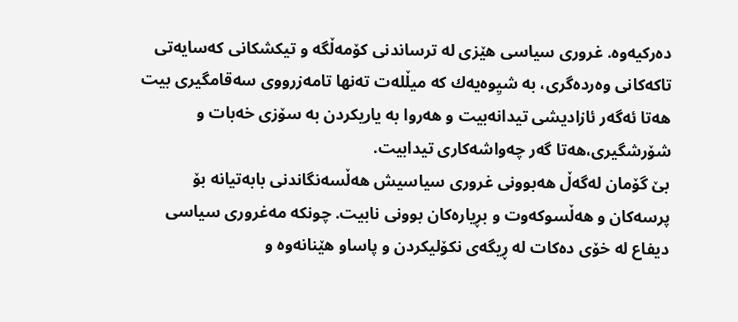ده‌ركیه‌وه‌. غرورى سیاسى هێزى له‌ ترساندنى كۆمه‌ڵگه‌ و تیكشكانى كه‌سایه‌تى تاكه‌كانى وه‌رده‌گرى، به‌ شیِوه‌یه‌ك كه‌ میڵله‌ت ته‌نها تامه‌زرووى سه‌قامگیرى بیت هه‌تا ئه‌گه‌ر ئازادیشى تیدانه‌بیت و هه‌روا به‌ یاریكردن به‌ سۆزى خه‌بات و شۆرشگیرى،هه‌تا گه‌ر چه‌واشه‌كارى تیدابیت.
بێ گۆمان له‌گه‌ڵ هه‌بوونى غرورى سیاسیش هه‌ڵسه‌نگاندنى بابه‌تیانه‌ بۆ پرسه‌كان و هه‌ڵسوكه‌وت و بڕیاره‌كان بوونى نابیت. چونكه‌ مه‌غرورى سیاسى دیفاع له‌ خۆى ده‌كات له‌ ڕیگه‌ى نكۆلیكردن و پاساو هێنانه‌وه‌ و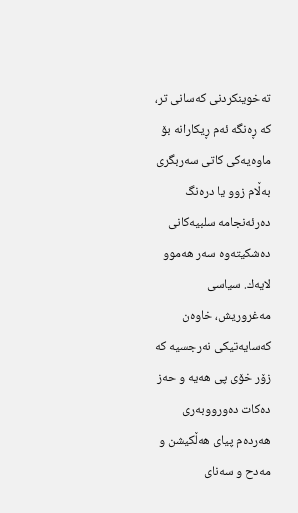ته‌خوینكردنى كه‌سانى تر، كه‌ ڕه‌نگه‌ ئه‌م ڕیكارانه‌ بۆ ماوه‌یه‌كى كاتى سه‌ربگرى به‌ڵام زوو یا دره‌نگ ده‌رئه‌نجامه‌ سلبیه‌كانى ده‌شكیته‌وه‌ سه‌ر هه‌موو لایه‌ك. سیاسى مه‌غروریش، خاوه‌ن كه‌سایه‌تیكى نه‌رجسیه‌ كه‌ زۆر خۆى پی هه‌یه‌ و حه‌ز ده‌كات ده‌ورووبه‌رى هه‌رده‌م پیای هه‌ڵكیشن و مه‌دح و سه‌ناى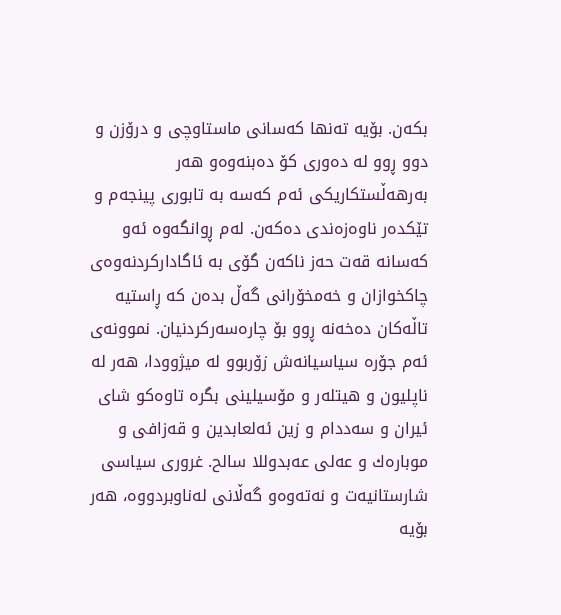بكه‌ن. بۆیه‌ ته‌نها كه‌سانى ماستاوچى و درۆزن و دوو ڕوو له‌ ده‌ورى كۆ ده‌بنه‌وه‌و هه‌ر به‌رهه‌ڵستكاریكى ئه‌م كه‌سه‌ به‌ تابورى پینجه‌م و تێكده‌ر ناوه‌زه‌ندى ده‌كه‌ن. له‌م ڕوانگه‌وه‌ ئه‌و كه‌سانه‌ قه‌ت حه‌ز ناكه‌ن گۆى به‌ ئاگاداركردنه‌وه‌ى چاكخوازان و خه‌مخۆرانى گه‌ڵ بده‌ن كه‌ ڕاستیه‌ تاڵه‌كان ده‌خه‌نه‌ ڕوو بۆ چاره‌سه‌ركردنیان. نموونه‌ى ئه‌م جۆره‌ سیاسیانه‌ش زۆربوو له‌ میژوودا، هه‌ر له‌ ناپلیون و هیتله‌ر و مۆسیلینى بگره‌ تاوه‌كو شاى ئیران و سه‌ددام و زین ئه‌لعابدین و قه‌زافى و موباره‌ك و عه‌لى عه‌بدوللا سالح. غرورى سیاسى شارستانیه‌ت و نه‌ته‌وه‌و گه‌ڵانى له‌ناوبردووه‌، هه‌ر بۆیه‌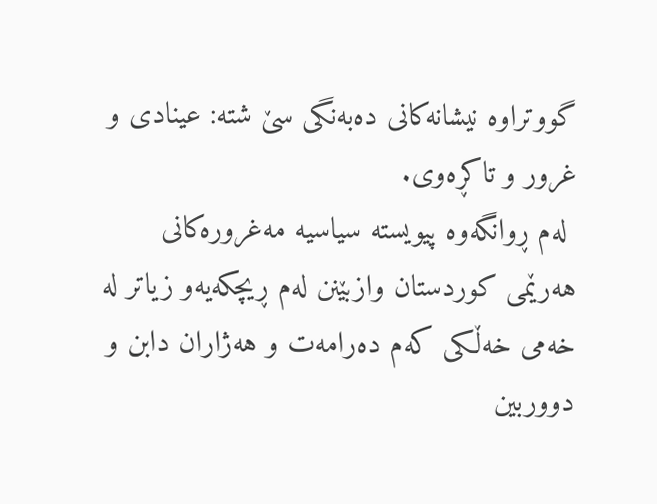گووتراوه‌ نیشانه‌كانى ده‌به‌نگى سێ شته‌: عینادى و غرور و تاكڕه‌وى.
 له‌م ڕوانگه‌وه‌ پیویسته‌ سیاسیه‌ مه‌غروره‌كانى هه‌رێمى كوردستان وازبێنن له‌م ڕیچكه‌یه‌و زیاتر له‌ خه‌مى خه‌ڵكى كه‌م ده‌رامه‌ت و هه‌ژاران دابن و دووربین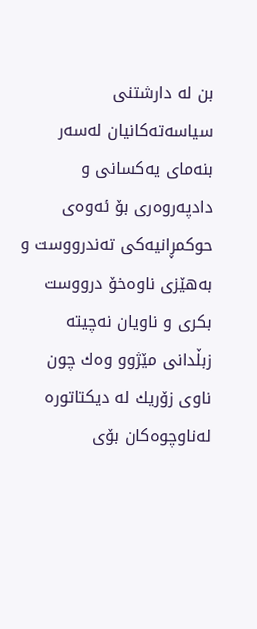بن له‌ دارشتنى سیاسه‌ته‌كانیان له‌سه‌ر بنه‌ماى یه‌كسانى و دادپه‌روه‌رى بۆ ئه‌وه‌ى حوكمڕانیه‌كى ته‌ندرووست و به‌هێزى ناوه‌خۆ درووست بكرى و ناویان نه‌چیته‌ زبڵدانى مێژوو وه‌ك چون ناوى زۆریك له‌ دیكتاتوره‌ له‌ناوچوه‌كان بۆى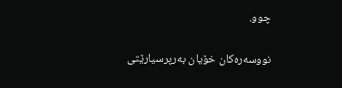چوو.

نووسەرەکان خۆیان بەرپرسیارێتی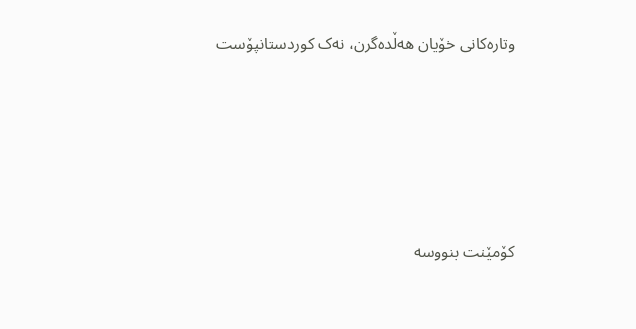وتارەکانی خۆیان هەڵدەگرن، نەک کوردستانپۆست






کۆمێنت بنووسە